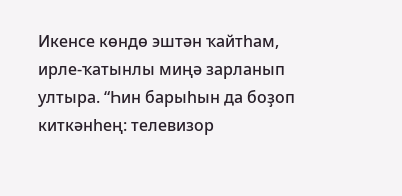Икенсе көндө эштән ҡайтһам, ирле-ҡатынлы миңә зарланып ултыра. “Һин барыһын да боҙоп киткәнһең: телевизор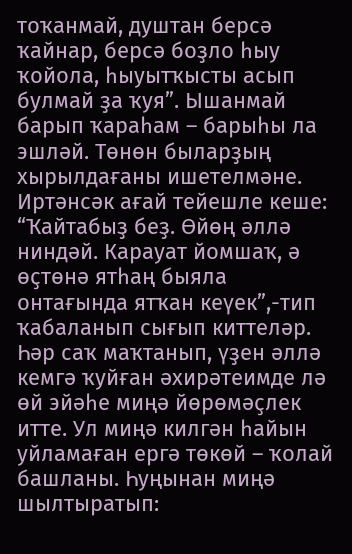тоҡанмай, душтан берсә ҡайнар, берсә боҙло һыу ҡойола, һыуытҡысты асып булмай ҙа ҡуя”. Ышанмай барып ҡараһам – барыһы ла эшләй. Төнөн быларҙың хырылдағаны ишетелмәне. Иртәнсәк ағай тейешле кеше: “Ҡайтабыҙ беҙ. Өйөң әллә ниндәй. Карауат йомшаҡ, ә өҫтөнә ятһаң быяла онтағында ятҡан кеүек”,-тип ҡабаланып сығып киттеләр. Һәр саҡ маҡтанып, үҙен әллә кемгә ҡуйған әхирәтеимде лә өй эйәһе миңә йөрөмәҫлек итте. Ул миңә килгән һайын уйламаған ергә төкөй – ҡолай башланы. Һуңынан миңә шылтыратып: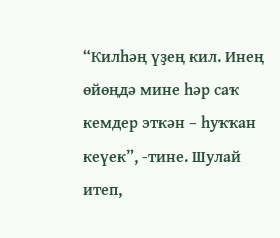“Килһәң үҙең кил. Инең өйөңдә мине һәр саҡ кемдер эткән – һуҡҡан кеүек”, -тине. Шулай итеп,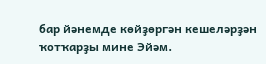бар йәнемде көйҙөргән кешеләрҙән ҡотҡарҙы мине Эйәм.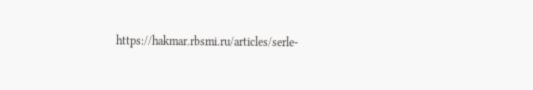https://hakmar.rbsmi.ru/articles/serle-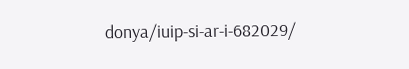donya/iuip-si-ar-i-682029/